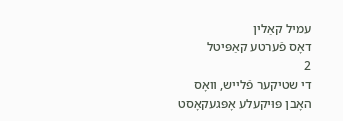עמיל קאַלין
דאָס פֿערטע קאַפּיטל
2
די שטיקער פֿלייש, וואָס האָבן פּוּיקעלע אָפּגעקאָסט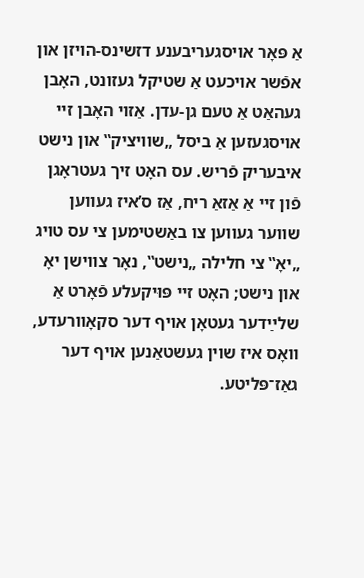אַ פּאָר אויסגעריבענע דזשינס-הויזן און אפֿשר אויכעט אַ שטיקל געזונט, האָבן געהאַט אַ טעם גן-עדן. אַזוי האָבן זיי אויסגעזען אַ ביסל „שוויציק‟ און נישט איבעריק פֿריש. עס האָט זיך געטראָגן פֿון זיי אַ אַזאַ ריח, אַז ס’איז געווען שווער געווען צו באַשטימען צי עס טויג „יאָ‟ צי חלילה „נישט‟, נאָר צווישן יאָ און נישט; האָט זיי פּוּיקעלע פֿאָרט אַ שלײַדער געטאָן אויף דער סקאָוורעדע, וואָס איז שוין געשטאַנען אויף דער גאַז־פּליטע.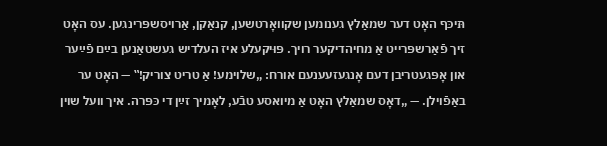תּיכּף האָט דער שמאַלץ גענומען שקוואָרטשען, קנאַקן, אַרויסשפּרינגען. עס האָט זיך פֿאַרשפּרייט אַ מחיהדיקער רויך. פּוּיקעלע איז העלדיש געשטאַנען בײַם פֿײַער און אָפּגעטריבן דעם אָנגעזעענעם אורח: „שלוימע! אַ טריט צוריק!‟ — האָט ער באַפֿוילן. — „דאָס שמאַלץ האָט אַ מיואסע טבֿע, לאָמיך זײַן די כּפּרה. איך וועל שוין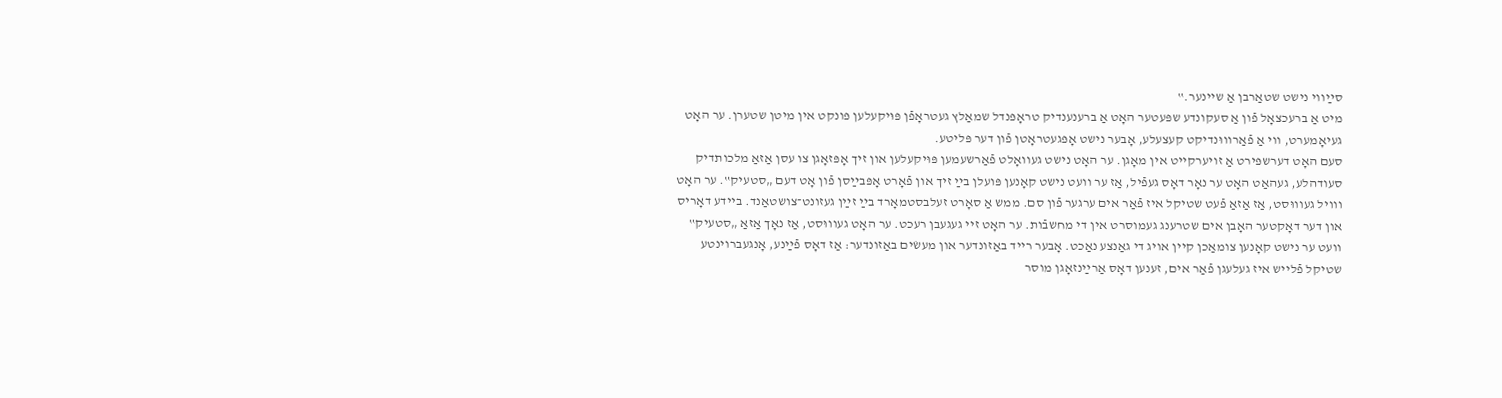סײַווי נישט שטאַרבן אַ שיינער.‟
מיט אַ ברעכצאָל פֿון אַ סעקונדע שפּעטער האָט אַ ברענענדיק טראָפּנדל שמאַלץ געטראָפֿן פּוּיקעלען פּונקט אין מיטן שטערן. ער האָט געיאָמערט, ווי אַ פֿאַרוווּנדיקט קעצעלע, אָבער נישט אָפּגעטראָטן פֿון דער פּליטע.
סעם האָט דערשפּירט אַ זויערקייט אין מאָגן. ער האָט נישט געוואָלט פֿאַרשעמען פּוּיקעלען און זיך אָפּזאָגן צו עסן אַזאַ מלכותדיק סעודהלע, געהאַט האָט ער נאָר דאָס געפֿיל, אַז ער וועט נישט קאָנען פּועלן בײַ זיך און פֿאָרט אָפּבײַסן פֿון אָט דעם „סטעיק‟. ער האָט ווויל געוווּסט, אַז אַזאַ פֿעט שטיקל איז פֿאַר אים ערגער פֿון סם. ממש אַ סאָרט זעלבסטמאָרד בײַ זײַן געזונט־צושטאַנד. ביידע דאָריס און דער דאָקטער האָבן אים שטרענג געמוסרט אין די מחשבֿות. ער האָט זיי געגעבן רעכט. ער האָט געוווּסט, אַז נאָך אַזאַ „סטעיק‟ וועט ער נישט קאָנען צומאַכן קיין אויג די גאַנצע נאַכט. אָבער רייד באַזונדער און מעשׂים באַזונדער: אַז דאָס פֿײַנע, אָנגעברוינטע שטיקל פֿלייש איז געלעגן פֿאַר אים, זענען דאָס אַרײַנזאָגן מוסר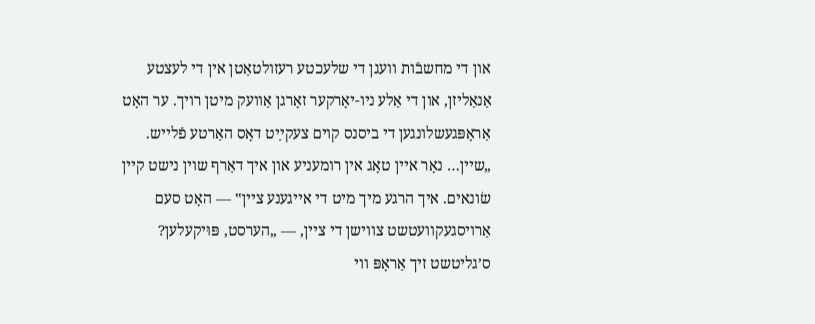און די מחשבֿות וועגן די שלעכטע רעזולטאַטן אין די לעצטע אַנאַליזן, און די אַלע ניו-יאָרקער זאָרגן אַוועק מיטן רויך. ער האָט אַראָפּגעשלונגען די ביסנס קוים צעקײַט דאָס האַרטע פֿלייש.
„שיין… נאָר איין טאָג אין רומעניע און איך דאַרף שוין נישט קיין שׂונאים. איך הרגע מיך מיט די אייגענע ציין‟ — האָט סעם אַרויסגעקוועטשט צווישן די ציין, — „הערסט, פּוּיקעלען? ס’גליטשט זיך אַראָפּ ווי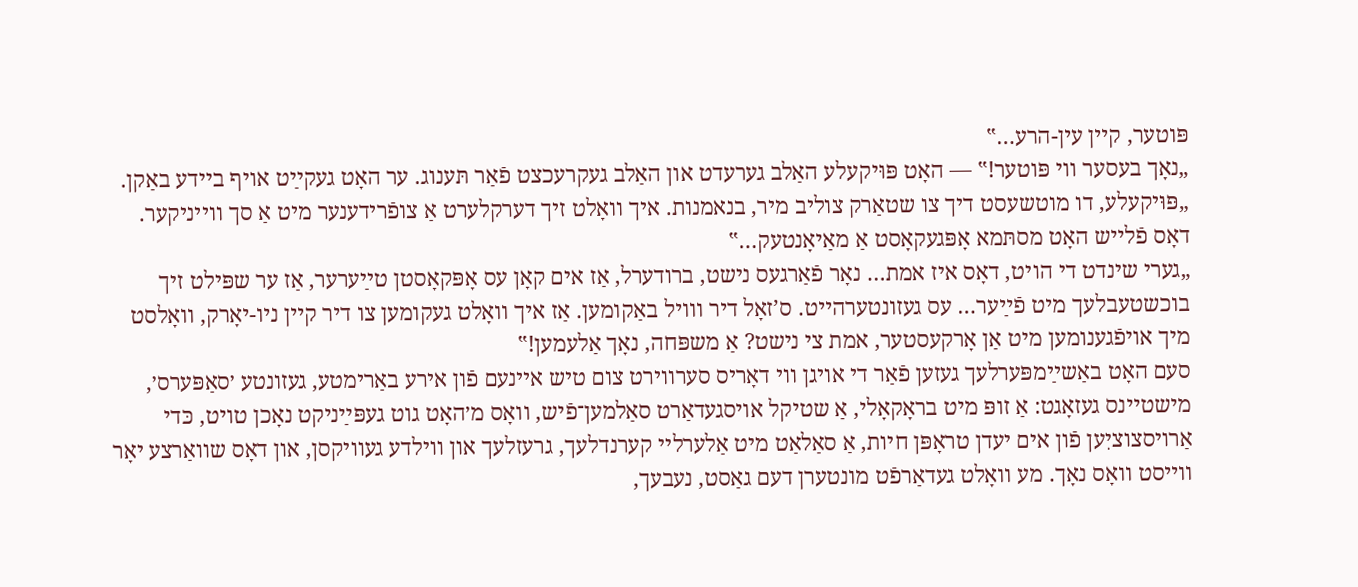פּוטער, קיין עין-הרע…‟
„נאָך בעסער ווי פּוטער!‟ — האָט פּוּיקעלע האַלב גערעדט און האַלב געקרעכצט פֿאַר תּענוג. ער האָט געקײַט אויף ביידע באַקן.
„פּוּיקעלע, דו מוטשעסט דיך צו שטאַרק צוליב מיר, בנאמנות. איך וואָלט זיך דערקלערט אַ צופֿרידענער מיט אַ סך ווייניקער. דאָס פֿלייש האָט מסתּמא אָפּגעקאָסט אַ מאַיאָנטעק…‟
„גערי שינדט די הויט, דאָס איז אמת… נאָר פֿאַרגעס נישט, ברודערל, אַז אים קאָן עס אָפּקאָסטן טײַערער, אַז ער שפּילט זיך בוכשטעבלעך מיט פֿײַער… עס געזונטערהייט. ס’זאָל דיר ווויל באַקומען. אַז איך וואָלט געקומען צו דיר קיין ניו-יאָרק, וואָלסט מיך אויפֿגענומען מיט אַן אָרקעסטער, אמת צי נישט? אַ משפּחה, נאָך אַלעמען!‟
סעם האָט באַשײַמפּערלעך געזען פֿאַר די אויגן ווי דאָריס סערווירט צום טיש איינעם פֿון אירע באַרימטע, געזונטע ׳סאַפּערס׳, מישטיינס געזאָגט: אַ זופּ מיט בראָקאָלי, אַ שטיקל אויסגעדאַרט סאַלמען־פֿיש, וואָס מ׳האָט גוט געפּײַניקט נאָכן טויט, כּדי אַרויסצוציִען פֿון אים יעדן טראָפּן חיות, אַ סאַלאַט מיט אַלערליי קערנדלעך, גרעזלעך און ווילדע געוויקסן, און דאָס שוואַרצע יאָר ווייסט וואָס נאָך. מע וואָלט געדאַרפֿט מונטערן דעם גאַסט, נעבעך,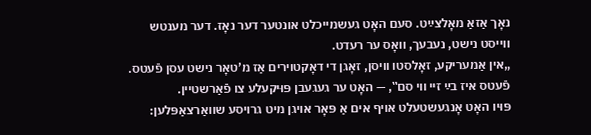נאָך אַזאַ מאָלצײַט. סעם האָט געשמייכלט אונטער דער נאָז. דער מענטש ווייסט נישט, נעבעך, וואָס ער רעדט.
„אין אַמעריקע, זאָלסטו וויסן, זאָגן די דאָקטוירים אַז מ’טאָר נישט עסן פֿעטס. פֿעטס איז בײַ זיי ווי סם‟, — האָט ער געגעבן פּוּיקעלע צו פֿאַרשטיין.
פּוּיו האָט אָנגעשטעלט אויף אים אַ פּאָר אויגן מיט גרויסע שוואַרצאַפּלען: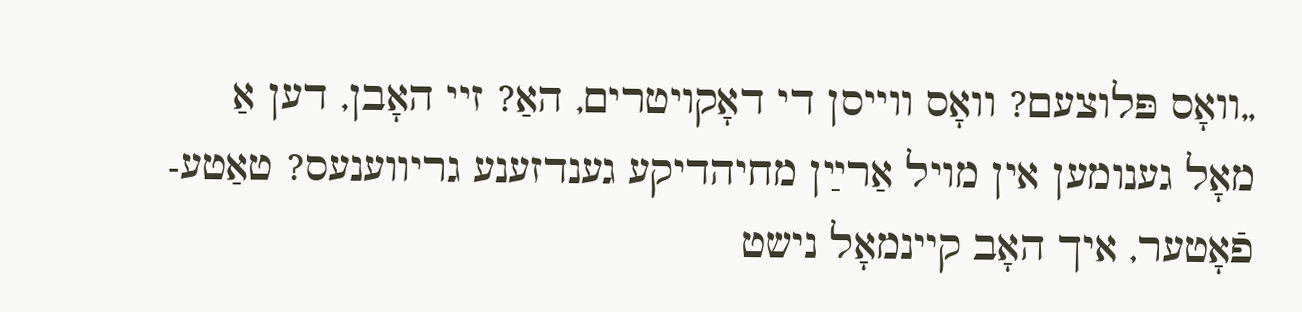„וואָס פּלוצעם? וואָס ווייסן די דאָקויטרים, האַ? זיי האָבן, דען אַ מאָל גענומען אין מויל אַרײַן מחיהדיקע גענדזענע גריווענעס? טאַטע-פֿאָטער, איך האָב קיינמאָל נישט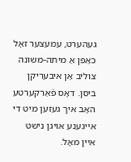געהערט, עמעצער זאָל כאַפּן אַ מיתה-משונה צוליב אַן איבעריקן ביסן. דאָס פֿאַרקערטע האָב איך געזען מיט די אייגענע אויגן נישט איין מאָל.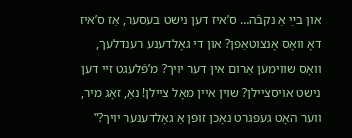און בײַ אַ נקבֿה… ס’איז דען נישט בעסער, אַז ס’איז דאָ וואָס אָנצוטאַפּן? און די גאָלדענע רענדלעך, וואָס שווימען אַרום אין דער יויך? מ’פֿלעגט זיי דען נישט אויסציילן? שוין איין מאָל ציילן! נאַ, זאָג מיר, ווער האָט געפּגרט נאָכן זופּן אַ גאָלדענער יויך?‟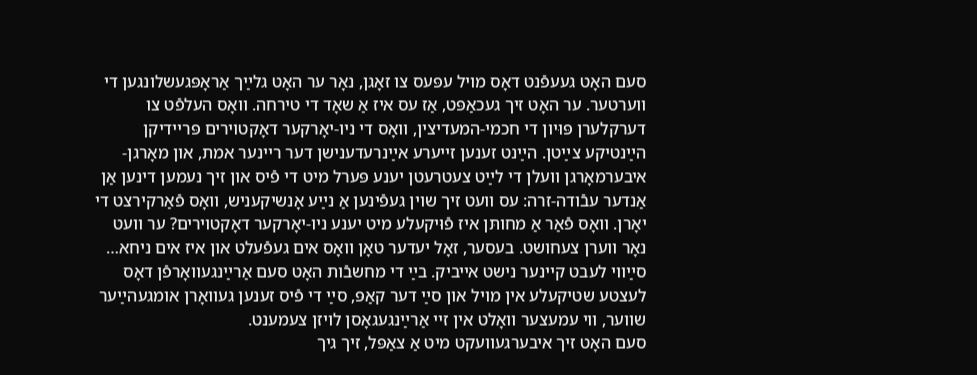סעם האָט געעפֿנט דאָס מויל עפּעס צו זאָגן, נאָר ער האָט גלײַך אַראָפּגעשלונגען די ווערטער. ער האָט זיך געכאַפּט, אַז עס איז אַ שאָד די טירחה. וואָס העלפֿט צו דערקלערן פּוּיון די חכמי-המעדיצין, וואָס די ניו-יאָרקער דאָקטוירים פּריידיקן הײַנטיקע צײַטן. הײַנט זענען זייערע אײַנרעדענישן דער ריינער אמת, און מאָרגן-איבערמאָרגן וועלן די לײַט צעטרעטן יענע פּערל מיט די פֿיס און זיך נעמען דינען אַן אַנדער עבֿודה-זרה: עס וועט זיך שוין געפֿינען אַ נײַע אָנשיקעניש, וואָס פֿאַרקירצט די יאָרן. וואָס פֿאַר אַ מחותּן איז פֿוּיקעלע מיט יענע ניו-יאָרקער דאָקטוירים? ער וועט נאָר ווערן צעחושט. בעסער, זאָל יעדער טאָן וואָס אים געפֿעלט און איז אים ניחא… סײַווי לעבט קיינער נישט אייביק. בײַ די מחשבֿות האָט סעם אַרײַנגעוואָרפֿן דאָס לעצטע שטיקעלע אין מויל און סײַ דער קאַפּ, סײַ די פֿיס זענען געוואָרן אומגעהײַער שווער, ווי עמעצער וואָלט אין זיי אַרײַנגעגאָסן לויזן צעמענט.
סעם האָט זיך איבערגעוועקט מיט אַ צאַפּל, זיך גיך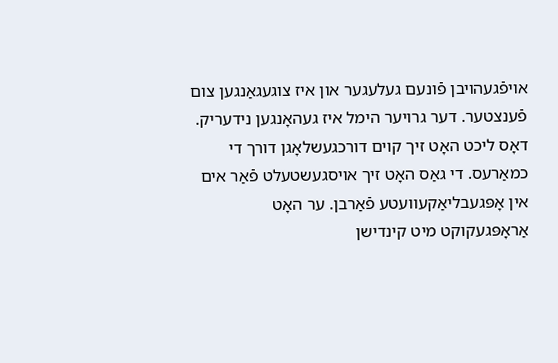אויפֿגעהויבן פֿונעם געלעגער און איז צוגעגאַנגען צום פֿענצטער. דער גרויער הימל איז געהאָנגען נידעריק. דאָס ליכט האָט זיך קוים דורכגעשלאָגן דורך די כמאַרעס. די גאַס האָט זיך אויסגעשטעלט פֿאַר אים אין אָפּגעבליאַקעוועטע פֿאַרבן. ער האָט אַראָפּגעקוקט מיט קינדישן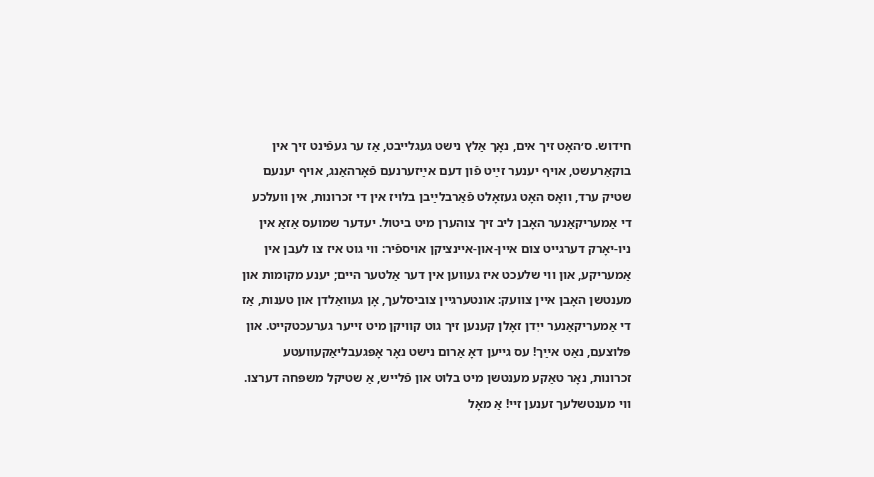חידוש. ס׳האָט זיך אים, נאָך אַלץ נישט געגלייבט, אַז ער געפֿינט זיך אין בוקאַרעשט, אויף יענער זײַט פֿון דעם אײַזערנעם פֿאָרהאַנג, אויף יענעם שטיק ערד, וואָס האָט געזאָלט פֿאַרבלײַבן בלויז אין די זכרונות, אין וועלכע די אַמעריקאַנער האָבן ליב זיך צוהערן מיט ביטול. יעדער שמועס אַזאַ אין ניו-יאָרק דערגייט צום איין-און-איינציקן אויספֿיר: ווי גוט איז צו לעבן אין אַמעריקע, און ווי שלעכט איז געווען אין דער אַלטער היים; יענע מקומות און מענטשן האָבן איין צוועק: אונטערגיין צוביסלעך, אָן געוואַלדן און טענות, אַז די אַמעריקאַנער ייִדן זאָלן קענען זיך גוט קוויקן מיט זייער גערעכטקייט. און פּלוצעם, נאַט אײַך! עס גייען דאָ אַרום נישט נאָר אָפּגעבליאַקעוועטע זכרונות, נאָר טאַקע מענטשן מיט בלוט און פֿלייש, אַ שטיקל משפּחה דערצו. ווי מענטשלעך זענען זיי! אַ מאָל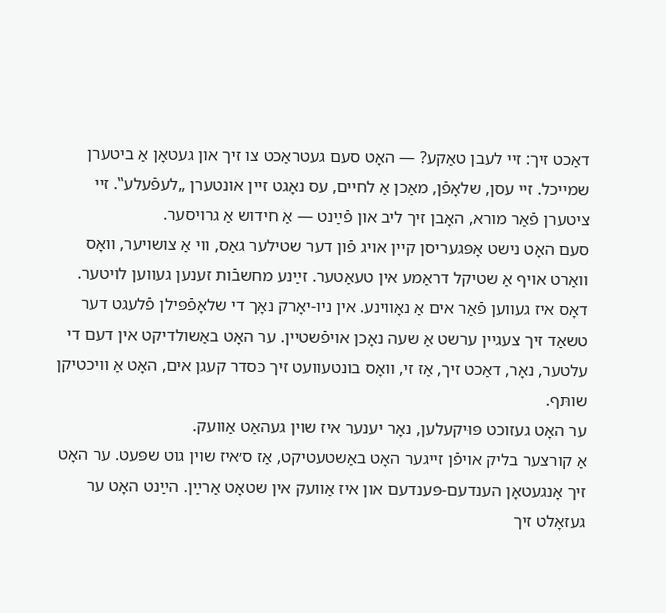דאַכט זיך: זיי לעבן טאַקע? — האָט סעם געטראַכט צו זיך און געטאָן אַ ביטערן שמייכל. זיי עסן, שלאָפֿן, מאַכן אַ לחיים, עס נאָגט זיין אונטערן „לעפֿעלע‟. זיי ציטערן פֿאַר מורא, האָבן זיך ליב און פֿײַנט — אַ חידוש אַ גרויסער.
סעם האָט נישט אָפּגעריסן קיין אויג פֿון דער שטילער גאַס, ווי אַ צושויער, וואָס וואַרט אויף אַ שטיקל דראַמע אין טעאַטער. זײַנע מחשבֿות זענען געווען לויטער. דאָס איז געווען פֿאַר אים אַ נאָווינע. אין ניו-יאָרק נאָך די שלאָפֿפּילן פֿלעגט דער טשאַד זיך צעגיין ערשט אַ שעה נאָכן אויפֿשטיין. ער האָט באַשולדיקט אין דעם די עלטער, נאָר, דאַכט זיך, אַז זי, וואָס בונטעוועט זיך כּסדר קעגן אים, האָט אַ וויכטיקן שותּף.
ער האָט געזוכט פּוּיקעלען, נאָר יענער איז שוין געהאַט אַוועק.
אַ קורצער בליק אויפֿן זייגער האָט באַשטעטיקט, אַז ס׳איז שוין גוט שפּעט. ער האָט זיך אָנגעטאָן הענדעם-פּענדעם און איז אַוועק אין שטאָט אַרײַן. הײַנט האָט ער געזאָלט זיך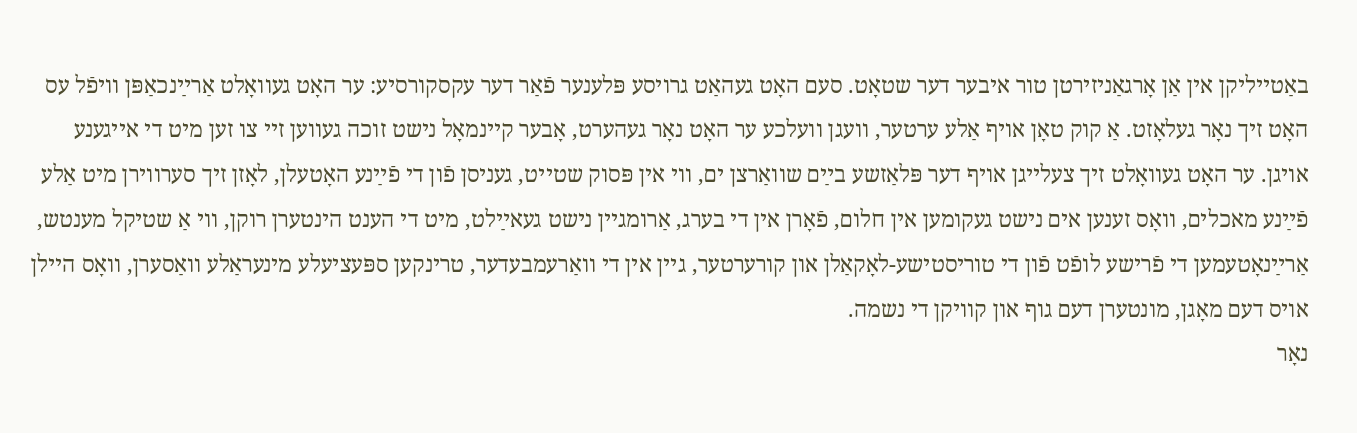באַטייליקן אין אַן אָרגאַניזירטן טור איבער דער שטאָט. סעם האָט געהאַט גרויסע פּלענער פֿאַר דער עקסקורסיע: ער האָט געוואָלט אַרײַנכאַפּן וויפֿל עס האָט זיך נאָר געלאָזט. אַ קוק טאָן אויף אַלע ערטער, וועגן וועלכע ער האָט נאָר געהערט, אָבער קיינמאָל נישט זוכה געווען זיי צו זען מיט די אייגענע אויגן. ער האָט געוואָלט זיך צעלייגן אויף דער פּלאַזשע בײַם שוואַרצן ים, ווי אין פּסוק שטייט, געניסן פֿון די פֿײַנע האָטעלן, לאָזן זיך סערווירן מיט אַלע פֿײַנע מאכלים, וואָס זענען אים נישט געקומען אין חלום, פֿאָרן אין די בערג, אַרומגיין נישט געאײַלט, מיט די הענט הינטערן רוקן, ווי אַ שטיקל מענטש, אַרײַנאָטעמען די פֿרישע לופֿט פֿון די טוריסטישע-לאָקאַלן און קורערטער, גיין אין די וואַרעמבעדער, טרינקען ספּעציעלע מינעראַלע וואַסערן, וואָס היילן אויס דעם מאָגן, מונטערן דעם גוף און קוויקן די נשמה.
נאָר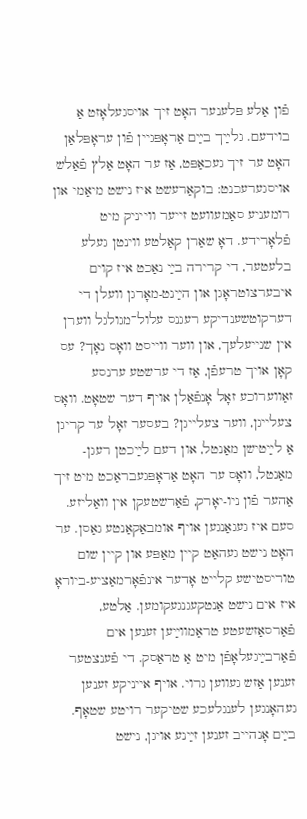פֿון אַלע פּלענער האָט זיך אויסגעלאָזט אַ בוידעם. גלײַך בײַם אַראָפּגיין פֿון עראָפּלאַן האָט ער זיך געכאַפּט, אַז ער האָט אַלץ פֿאַלש אויסגערעכנט: בוקאַרעשט איז נישט מיאַמי און רומעניע סאַמעוועט זייער ווייניק מיט פֿלאָרידע. דאָ שאַרן קאַלטע ווינטן געלע בלעטער, די קרירה בײַ נאַכט איז קוים איבערצוטראָגן און הײַנט-מאָרגן וועלן די דערקוטשענדיקע רעגנס עלול־מגולגל ווערן אין שנייעלעך, און ווער ווייסט וואָס נאָך? עס קאָן אויך טרעפֿן, אַז די ערשטע ערנסע זאַווערוכע זאָל אָנפֿאַלן אויף דער שטאָט. וואָס צעלייגן, ווער צעלייגן? בעסער זאָל ער קריגן אַ לײַטישן מאַנטל, און דעם לײַכטן רעגן-מאַנטל, וואָס ער האָט אַראָפּגעבראַכט מיט זיך אַהער פֿון ניו-יאָרק, פֿאַרשטעקן אין וואַליזע.
סעם איז געגאַנגען אויף אומבאַקאַנטע גאַסן. ער האָט נישט געהאַט קיין מאַפּע און קיין שום טוריסטישע קלייט אָדער אינפֿאָרמאַציע-ביוראָ איז אים נישט אַנטקעגנגעקומען. אַלטע, פֿאַרסאַזשעטע טראַמווײַען זענען אים פֿאַרבײַגעלאָפֿן מיט אַ טראַסק. די פֿענצטער זענען אַזש געווען גרוי. אויף אייניקע זענען געהאָנגען לענגלעכע שטיקער רויטע שטאָף. בײַם אָנהייב זענען זײַנע אויגן, נישט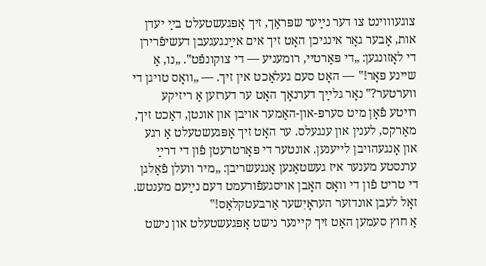צוגעוווינט צו דער נײַער שפּראַך, זיך אָפּגעשטעלט בײַ יעדן אות, אָבער גאָר אינגיכן האָט זיך אים אײַנגעגעבן דעשיפֿרירן די לאָזונגען: „די פּאַרטיי, רומעניע — די צוקונפֿט‟. „נו, אַ שיינע פּאָר!‟ — האָט סעם געלאַכט אין זיך. — „וואָס טויגן די ווערטער?‟ נאָר גלײַך דערנאָך האָט ער דערזען אַ ריזיקע רויטע פֿאָן מיט סערפּ-און-האַמער אויבן און אונטן, דאַכט זיך, מאַרקס, לענין און ענגעלס. ער האָט זיך אָפּגעשטעלט אַ רגע און אָנגעהויבן לייענען. אונטער די פּאָרטרעטן פֿון די דרײַ ערנסטע מענער איז געשטאַנען אָנגעשריבן: „מיר וועלן פֿאָלגן די טריט פֿון די וואָס האָבן אויסגעפֿורעמט דעם נײַעם מענטש. זאָל לעבן אונדזער העראָיִשער אַרבעטקלאַס!‟
אַ חוץ סעמען האָט זיך קיינער נישט אָפּגעשטעלט און נישט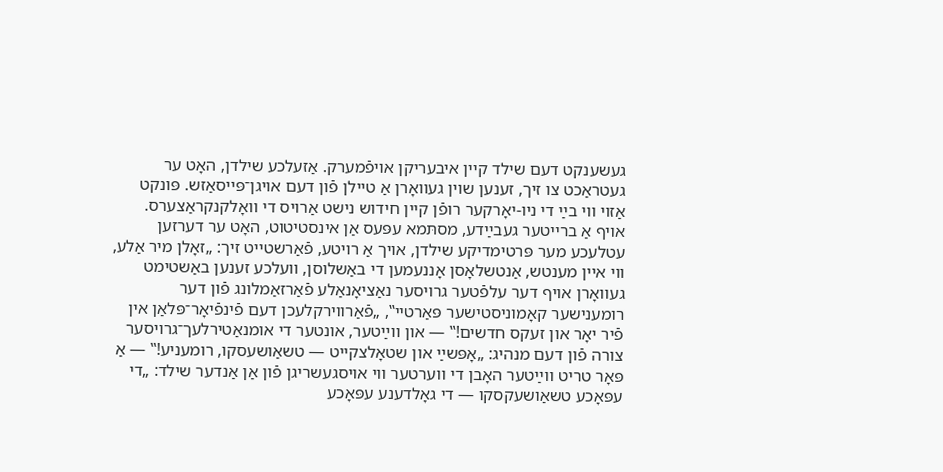געשענקט דעם שילד קיין איבעריקן אויפֿמערק. אַזעלכע שילדן, האָט ער געטראַכט צו זיך, זענען שוין געוואָרן אַ טיילן פֿון דעם אויגן־פּייסאַזש. פּונקט אַזוי ווי בײַ די ניו-יאָרקער רופֿן קיין חידוש נישט אַרויס די וואָלקנקראַצערס.
אויף אַ ברייטער געבײַדע, מסתּמא עפּעס אַן אינסטיטוט, האָט ער דערזען עטלעכע מער פּרטימדיקע שילדן, אויך אַ רויטע, פֿאַרשטייט זיך: „זאָלן מיר אַלע, ווי איין מענטש, אַנטשלאָסן אָננעמען די באַשלוסן, וועלכע זענען באַשטימט געוואָרן אויף דער עלפֿטער גרויסער נאַציאָנאַלע פֿאַרזאַמלונג פֿון דער רומענישער קאָמוניסטישער פּאַרטיי‟, „פֿאַרווירקלעכן דעם פֿינפֿיאָר־פּלאַן אין פֿיר יאָר און זעקס חדשים!‟ — און ווײַטער, אונטער די אומנאַטירלעך־גרויסער צורה פֿון דעם מנהיג: „אָפּשײַ און שטאָלצקייט — טשאַושעסקו, רומעניע!‟ — אַ פּאָר טריט ווײַטער האָבן די ווערטער ווי אויסגעשריגן פֿון אַן אַנדער שילד: „די עפּאָכע טשאַושעקסקו — די גאָלדענע עפּאָכע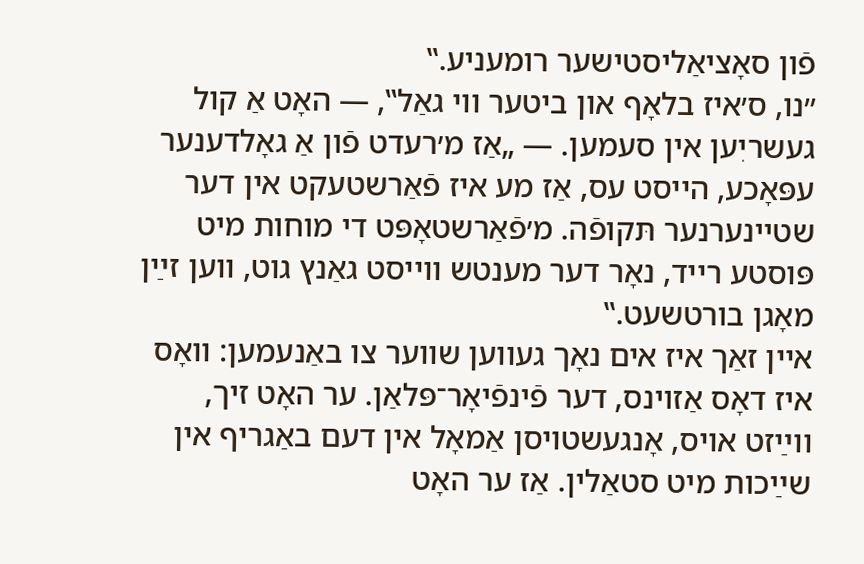פֿון סאָציאַליסטישער רומעניע.‟
״נו, ס׳איז בלאָף און ביטער ווי גאַל‟, — האָט אַ קול געשריִען אין סעמען. — „אַז מ׳רעדט פֿון אַ גאָלדענער עפּאָכע, הייסט עס, אַז מע איז פֿאַרשטעקט אין דער שטיינערנער תּקופֿה. מ׳פֿאַרשטאָפּט די מוחות מיט פּוסטע רייד, נאָר דער מענטש ווייסט גאַנץ גוט, ווען זײַן מאָגן בורטשעט.‟
איין זאַך איז אים נאָך געווען שווער צו באַנעמען: וואָס איז דאָס אַזוינס, דער פֿינפֿיאָר־פּלאַן. ער האָט זיך, ווײַזט אויס, אָנגעשטויסן אַמאָל אין דעם באַגריף אין שײַכות מיט סטאַלין. אַז ער האָט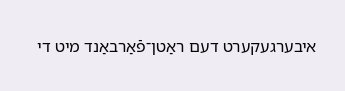איבערגעקערט דעם ראַטן־פֿאַרבאַנד מיט די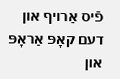פֿיס אַרויף און דעם קאָפּ אַראָפּ און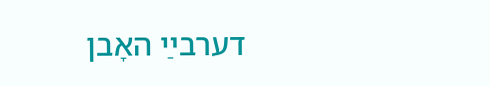דערבײַ האָבן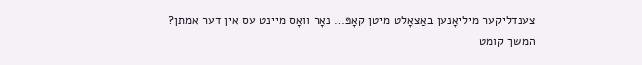צענדליקער מיליאָנען באַצאָלט מיטן קאָפּ… נאָר וואָס מיינט עס אין דער אמתן?
המשך קומט